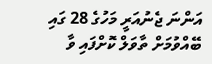އަންނަ ޖެނުއަރީ މަހުގެ 28 ގައި ބޭއްވުމަށް ތާވަލް ކޮށްފައި ވާ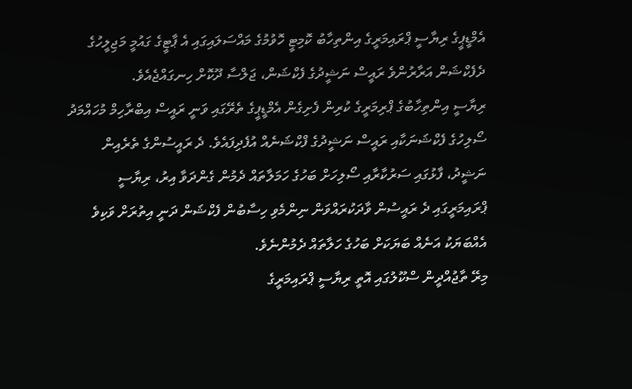އެމްޑީޕީގެ ރިޔާސީ ޕްރައިމަރީގެ އިންތިހާބު ކޮމިޓީ ހޮވުމުގެ މައްސަލައިގައި އެ ޕާޓީގެ ގައުމީ މަޖިލީހުގެ ދެފެކްޝަން އަރާރުންވެ ރައީސް ނަޝީދުގެ ފެކްޝަން، ޖަލްސާ ދޫކޮށް ހިނގައްޖެއެވެ.
ރިޔާސީ އިންތިހާބުގެ ޕްރިމަރީގެ ކުރިން ފެށިގެން އެމްޑީޕީގެ ތެރޭގައި ވަނީ ރައީސް އިބްރާހިމް މުހައްމަދު ސޯލިހުގެ ފެކްޝަނަކާއި ރައީސް ނަޝީދުގެ ފްކްޝަނެއް އުފެދިފައެވެ. ދެ ރައީސުންގެ ތެރެއިން ނަޝީދު، ފާޅުގައި ސަރުކާރާއި ސޯލިހަށް ބަހުގެ ހަމަލާތައް ދެމުން ގެންދަވާ އިރު، ރިޔާސީ ޕްރައިމަރީގައި ދެ ރައީސުން ވާދަކުރައްވަން ނިންމެވި ހިސާބުން ފެކްޝަން ދަނީ އިތުރަށް ވަކިވެ އެއްބަޔަކު އަނެއް ބަޔަކަށް ބަހުގެ ހަލާތައް ދެމުންނެވެ.
މިރޭ ތާޖުއްދީން ސްކޫލުގައި އޮތީ ރިޔާސީ ޕްރައިމަރީގެ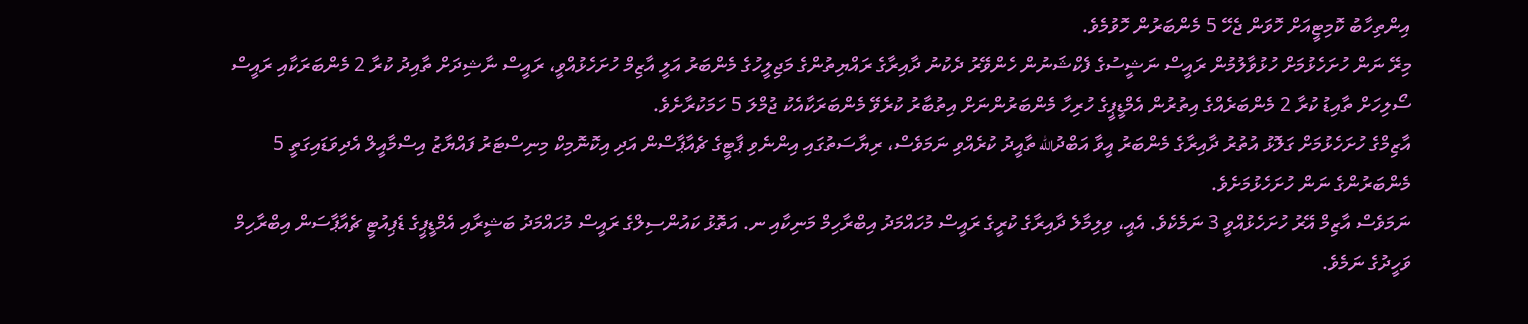އިންތިހާބު ކޮމިޓީއަށް ހޮވަން ޖެހޭ 5 މެންބަރުން ހޮވުމެވެ.
މިރޭ ނަން ހުށަހެޅުމަށް ހުޅުވާލުމުން ރައީސް ނަޝީސުގެ ފެކްޝަނުން ހެންވޭރު ދެކުނު ދާއިރާގެ ރައްޔިތުންގެ މަޖިލީހުގެ މެންބަރު އަލީ އާޒިމް ހުށަހެޅުއްވީ، ރައީސް ނާޝިދަށް ތާއިދު ކުރާ 2 މެންބަރަކާއި ރައީސް ސޯލިހަށް ތާއިޑު ކުރާ 2 މެންބަރެއްގެ އިތުރުން އެމްޑީޕީގެ ހުރިހާ މެންބަރުންނަށް އިތުބާރު ކުރެވޭ މެންބަރަކާއެކު ޖުމްލަ 5 ހަމަކުރާށެވެ.
އާޒިމްގެ ހުށަހެޅުމަށް ގަލޮޅު އުތުރު ދާއިރާގެ މެންބަރު އީވާ އަބްދުالله ތާއީދު ކުރެއްވި ނަމަވެސް، ރިޔާސަތުގައި އިންނެވި ޕާޓީގެ ޗެއާޕާސްން އަދި އިކޮނޮމިކް މިނިސްޓަރު ފައްޔާޒު އިސްމާއީލް އެދިވަޑައިގަތީ 5 މެންބަރުންގެ ނަން ހުށަހެޅުމަށެވެ.
ނަމަވެސް އާޒިމް އޭރު ހުށަހެޅުއްވީ 3 ނަމެކެވެ. އެއީ، ވިލިމާލެ ދާއިރާގެ ކުރީގެ ރައީސް މުހައްމަދު އިބްރާހިމް މަނިކާއި ނ. އަތޮޅު ކައުންސިލްގެ ރައީސް މުހައްމަދު ބަޝީރާއި އެމްޑީޕީގެ ޑެޕިއުޓީ ޗެއާޕާސަން އިބްރާހިމް ވަހީދުގެ ނަމެވެ.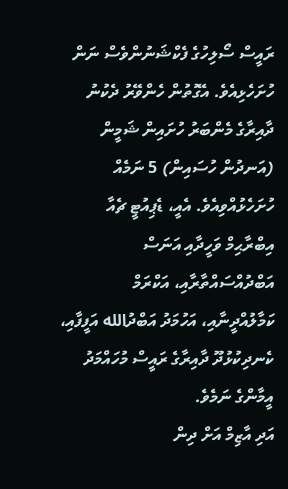ރައީސް ސޯލިހުގެ ފެކްޝަނުންވެސް ނަން ހުށަހެޅިއެވެ. އެގޮތުން ހެންވޭރު ދެކުނު ދާއިރާގެ މެންބަރު ހުށައިން ޝަމީން (އަނދުން ހުސައިން) 5 ނަމެއް ހުށަހެޅުއްވިއެވެ. އެއީ، ޑެޕިއުޓީ ޗެއާ އިބްރާޙިމް ވަހީދާއި އަނަސް އަބްދުއްސައްތާރާއި، އަކްރަމް ކަމާލުއްދީނާއި، އަހުމަދު އަބްދުالله އަފީފާއި، ކެނދިކުޅުދޫ ދާއިރާގެ ރައީސް މުހައްމަދު އީމާންގެ ނަމެވެ.
އަދި އާޒިމް އަށް ދިން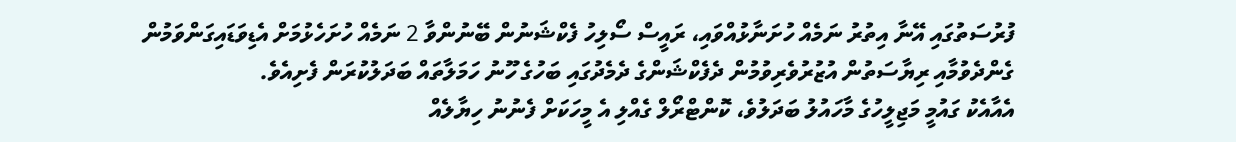ފުރުސަތުގައި އޭނާ އިތުރު ނަމެއް ހުށަނާޅުއްވައި، ރައީސް ސޯލިހު ފެކްޝަނުން ބޭނުންވާ 2 ނަމެއް ހުށަހެޅުމަށް އެޑިވަޑައިގަންވަމުން ގެންދެވުމާއި ރިޔާސަތުން އުޒުރުވެރިވުމުން ދެފެކްޝަންގެ ދެމެދުގައި ބަހުގެ ހޫނު ހަމަލާތައް ބަދަލުކުރަން ފެށިއެވެ.
އެއާއެކު ގައުމީ މަޖިލީހުގެ މާހައުލު ބަދަލުވެ، ކޮންޓްރޯލް ގެއްލި އެ މީހަކަށް ފެނުނު ހިޔާލެއް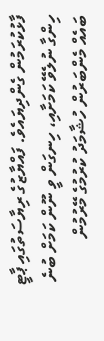ފާޅުކުރަމުން ގެންދިޔައެވެ. ފައްޔާޒުގެ ރިޔާސަތުގައި ޕާޓީ ހިންގާ ނުލެވޭ ކަމަށާއި، ހިނގަން ވީ ނޫން ކަމަށް ބުނެ ބައެއް މެންބަރުން ހުޝާމަދު ކުރުމުގެ މޭރުމުން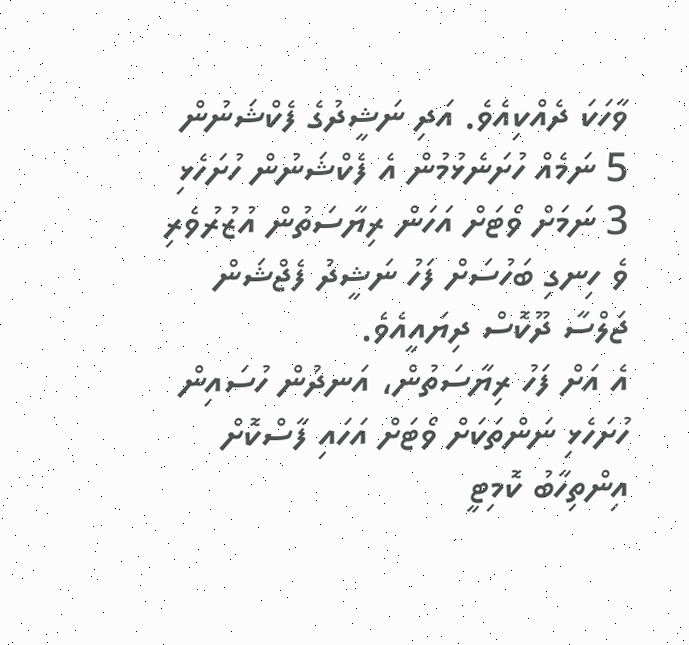ވާހަކަ ދެއްކިއެވެ. އަދި ނަޝީދުގެ ފެކްޝަނުން 5 ނަމެއް ހުށަނެޅުމުން އެ ފެކްޝަނުން ހުށަހެޅި 3 ނަމަށް ވޯޓަށް އަހަން ރިޔާސަތުން އުޒުރުވެރި ވެ ހިނގި ބަހުސަށް ފަހު ނަޝީދު ފެޖްޝަން ޖަލްސާ ދޫކޮސް ދިޔައީއެވެ.
އެ އަށް ފަހު ރިޔާސަތުން، އަނދުން ހުސައިން ހުށަހެޅި ނަންތަކަށް ވޯޓަށް އަހައި ފާސްކޮށް އިންތިހާބު ކޮމިޓީ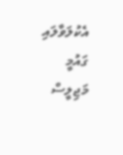އެކުލަވާލައި ގައުމީ މަޖިލީސް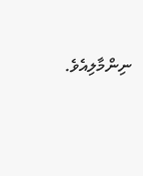ނިންމާލިއެވެ.